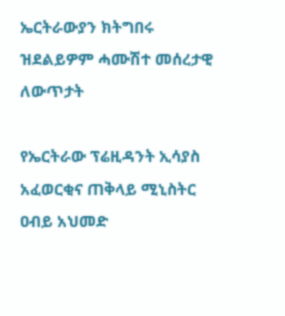ኤርትራውያን ክትግበሩ ዝደልይዎም ሓሙሽተ መሰረታዊ ለውጥታት

የኤርትራው ፕሬዚዳንት ኢሳያስ አፈወርቂና ጠቅላይ ሚኒስትር ዐብይ አህመድ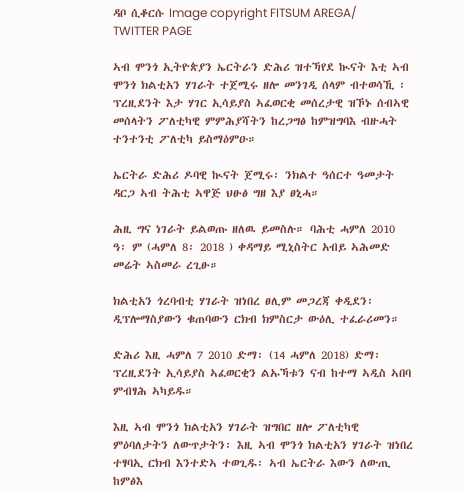ዳቦ ሲቆርሱ Image copyright FITSUM AREGA/ TWITTER PAGE

ኣብ ሞንጎ ኢትዮጵያን ኤርትራን ድሕሪ ዝተኻየደ ኲናት እቲ ኣብ ሞንጎ ክልቲአን ሃገራት ተጀሚሩ ዘሎ መንገዲ ሰላም ብተወሳኺ ፡ ፕረዚደንት እታ ሃገር ኢሳይያስ ኣፈወርቂ መሰረታዊ ዝኾኑ ሰብኣዊ መሰላትን ፖለቲካዊ ምምሕያሻትን ከረጋግፅ ከምዝግባእ ብዙሓት ተንተንቲ ፖለቲካ ይስማዕምዑ።

ኤርትራ ድሕሪ ዶባዊ ኲናት ጀሚሩ፡ ንክልተ ዓሰርተ ዓመታት ዳርጋ ኣብ ትሕቲ ኣዋጅ ህፁፅ ግዘ እያ ፀኒሓ።

ሕዚ ግና ነገራት ይልወጡ ዘለዉ ይመስሉ። ባሕቲ ሓምለ 2010 ዓ፡ ም (ሓምለ 8፡ 2018 ) ቀዳማይ ሚኒስትር አብይ ኣሕመድ መሬት ኣስመራ ረጊፁ።

ክልቲአን ጎረባብቲ ሃገራት ዝነበረ ፀሊም መጋረጃ ቀዲደን፡ ዲፕሎማስያውን ቁጠባውን ርክብ ክምስርታ ውዕሊ ተፈራሪመን።

ድሕሪ እዚ ሓምለ 7 2010 ድማ፡ (14 ሓምለ 2018) ድማ፡ ፕረዚደንት ኢሳይያስ ኣፈወርቂን ልኡኻቱን ናብ ከተማ ኣዲስ ኣበባ ምብፃሕ ኣካይዱ።

እዚ ኣብ ሞንጎ ክልቲአን ሃገራት ዝግበር ዘሎ ፖለቲካዊ ምዕባለታትን ለውጥታትን፡ እዚ ኣብ ሞንጎ ክልቲአን ሃገራት ዝነበረ ተፃባኢ ርክብ እንተድኣ ተወጊዱ፡ ኣብ ኤርትራ እውን ለውጢ ከምፅእ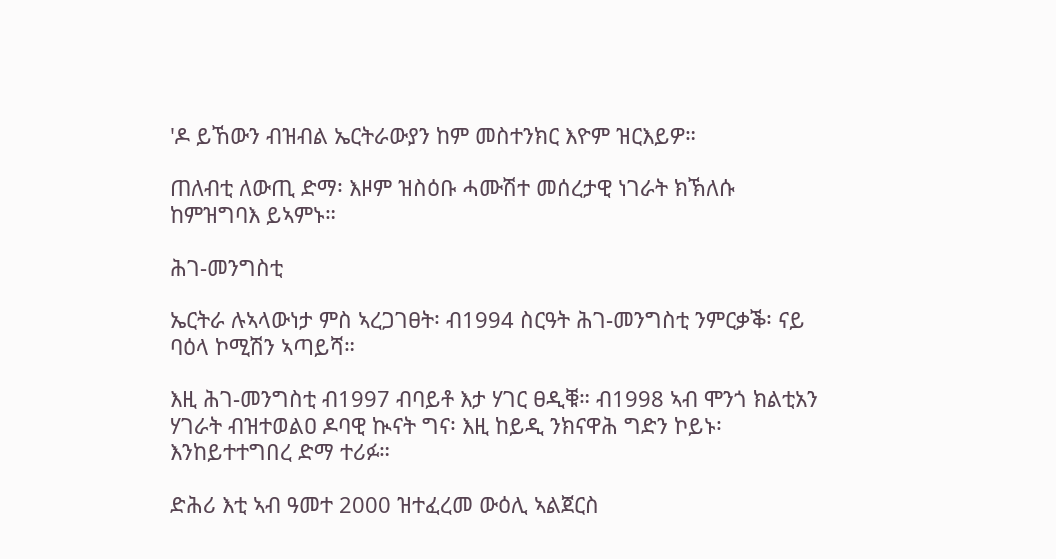'ዶ ይኸውን ብዝብል ኤርትራውያን ከም መስተንክር እዮም ዝርእይዎ።

ጠለብቲ ለውጢ ድማ፡ እዞም ዝስዕቡ ሓሙሽተ መሰረታዊ ነገራት ክኽለሱ ከምዝግባእ ይኣምኑ።

ሕገ-መንግስቲ

ኤርትራ ሉኣላውነታ ምስ ኣረጋገፀት፡ ብ1994 ስርዓት ሕገ-መንግስቲ ንምርቃቕ፡ ናይ ባዕላ ኮሚሽን ኣጣይሻ።

እዚ ሕገ-መንግስቲ ብ1997 ብባይቶ እታ ሃገር ፀዲቑ። ብ1998 ኣብ ሞንጎ ክልቲአን ሃገራት ብዝተወልዐ ዶባዊ ኲናት ግና፡ እዚ ከይዲ ንክናዋሕ ግድን ኮይኑ፡ እንከይተተግበረ ድማ ተሪፉ።

ድሕሪ እቲ ኣብ ዓመተ 2000 ዝተፈረመ ውዕሊ ኣልጀርስ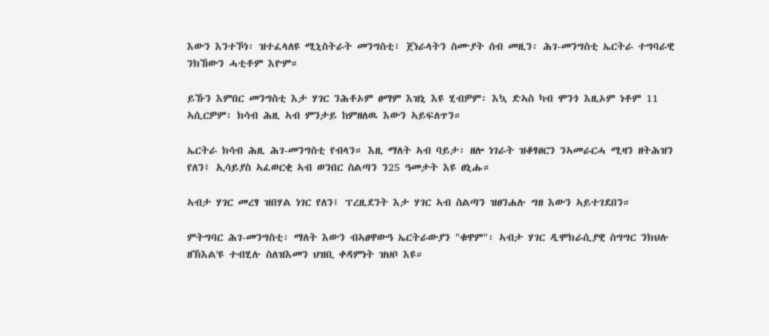እውን እንተኾነ፡ ዝተፈላለዩ ሚኒስትራት መንግስቲ፣ ጀነራላትን ስሙያት ሰብ መዚን፡ ሕገ-መንግስቲ ኤርትራ ተግባራዊ ንክኸውን ሓቲቶም እዮም።

ይኹን እምበር መንግስቲ እታ ሃገር ንሕቶኦም ፀማም እዝኒ እዩ ሂብዎም፡ እኳ ድኣስ ካብ ሞንጎ እዚኦም ነቶም 11 ኣሲርዎም፡ ክሳብ ሕዚ ኣብ ምንታይ ከምዘለዉ እውን ኣይፍለጥን።

ኤርትራ ክሳብ ሕዚ ሕገ-መንግስቲ የብላን። እዚ ማለት ኣብ ባይታ፡ ዘሎ ነገራት ዝቆፃፀርን ንኣመራርሓ ሚዛን ዘትሕዝን የለን፤ ኢሳይያስ ኣፈወርቂ ኣብ ወንበር ስልጣን ን25 ዓመታት እዩ ፀኒሑ።

ኣብታ ሃገር መረፃ ዝበሃል ነገር የለን፤ ፕረዚደንት እታ ሃገር ኣብ ስልጣን ዝፀንሐሉ ግዘ እውን ኣይተገደበን።

ምትግባር ሕገ-መንግስቲ፡ ማለት እውን ብኣፀዋውዓ ኤርትራውያን "ቁዋም"፡ ኣብታ ሃገር ዲሞክራሲያዊ ስግግር ንክህሉ ዘኽእል'ዩ ተብሂሉ ስለዝእመን ህዝቢ ቀዳምነት ዝህቦ እዩ።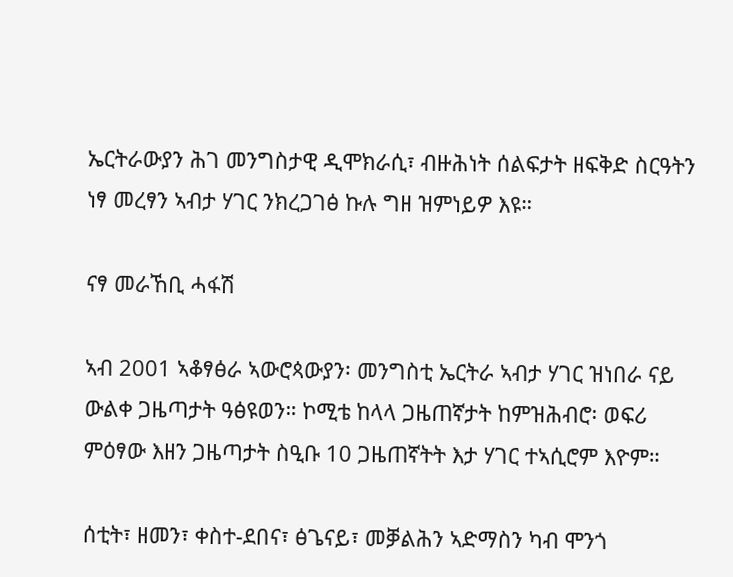ኤርትራውያን ሕገ መንግስታዊ ዲሞክራሲ፣ ብዙሕነት ሰልፍታት ዘፍቅድ ስርዓትን ነፃ መረፃን ኣብታ ሃገር ንክረጋገፅ ኩሉ ግዘ ዝምነይዎ እዩ።

ናፃ መራኸቢ ሓፋሽ

ኣብ 2001 ኣቆፃፅራ ኣውሮጳውያን፡ መንግስቲ ኤርትራ ኣብታ ሃገር ዝነበራ ናይ ውልቀ ጋዜጣታት ዓፅዩወን። ኮሚቴ ከላላ ጋዜጠኛታት ከምዝሕብሮ፡ ወፍሪ ምዕፃው እዘን ጋዜጣታት ስዒቡ 10 ጋዜጠኛትት እታ ሃገር ተኣሲሮም እዮም።

ሰቲት፣ ዘመን፣ ቀስተ-ደበና፣ ፅጌናይ፣ መቓልሕን ኣድማስን ካብ ሞንጎ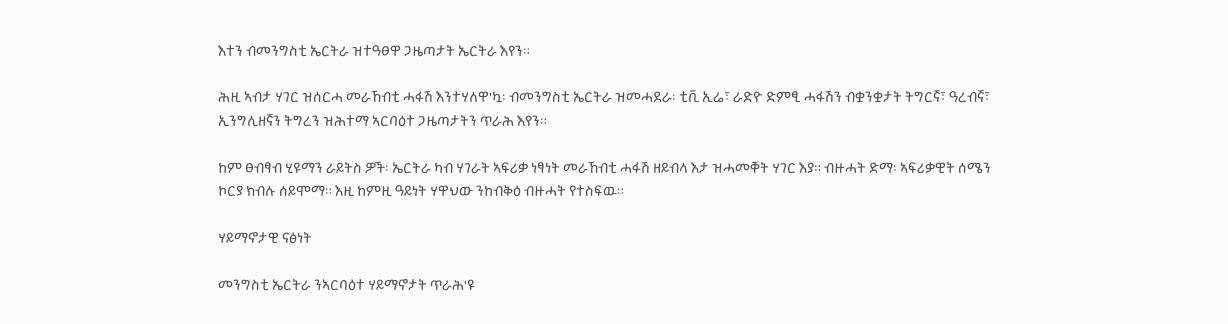እተን ብመንግስቲ ኤርትራ ዝተዓፀዋ ጋዜጣታት ኤርትራ እየን።

ሕዚ ኣብታ ሃገር ዝሰርሓ መራኸብቲ ሓፋሽ እንተሃለዋ'ኳ፡ ብመንግስቲ ኤርትራ ዝመሓደራ፡ ቲቪ ኢሬ፣ ራድዮ ድምፂ ሓፋሽን ብቋንቋታት ትግርኛ፣ ዓረብኛ፣ ኢንግሊዘኛን ትግረን ዝሕተማ ኣርባዕተ ጋዜጣታትን ጥራሕ እየን።

ከም ፀብፃብ ሂዩማን ራይትስ ዎች፡ ኤርትራ ካብ ሃገራት ኣፍሪቃ ነፃነት መራኸብቲ ሓፋሽ ዘይብላ እታ ዝሓመቐት ሃገር እያ። ብዙሓት ድማ፡ ኣፍሪቃዊት ሰሜን ኮርያ ክብሉ ሰይሞማ። እዚ ከምዚ ዓይነት ሃዋህው ንከብቅዕ ብዙሓት የተስፍዉ።

ሃይማኖታዊ ናፅነት

መንግስቲ ኤርትራ ንኣርባዕተ ሃይማኖታት ጥራሕ'ዩ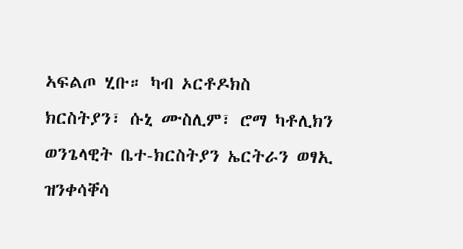ኣፍልጦ ሂቡ። ካብ ኦርቶዶክስ ክርስትያን፣ ሱኒ ሙስሊም፣ ሮማ ካቶሊክን ወንጌላዊት ቤተ-ክርስትያን ኤርትራን ወፃኢ ዝንቀሳቐሳ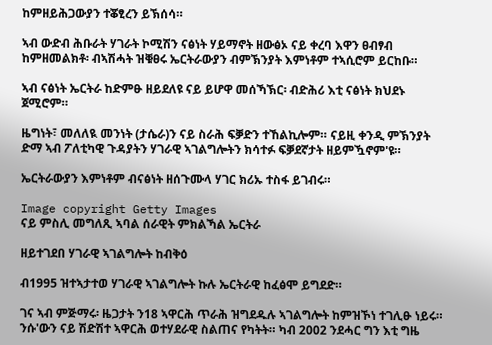ከምዘይሕጋውያን ተቖፂረን ይኽሰሳ።

ኣብ ውድብ ሕቡራት ሃገራት ኮሚሽን ናፅነት ሃይማኖት ዘውፅኦ ናይ ቀረባ እዋን ፀብፃብ ከምዘመልክቶ፡ ብኣሽሓት ዝቑፀሩ ኤርትራውያን ብምኽንያት እምነቶም ተኣሲሮም ይርከቡ።

ኣብ ናፅነት ኤርትራ ከድምፁ ዘይደለዩ ናይ ይሆዋ መሰኻኽር፡ ብድሕሪ እቲ ናፅነት ክህደኑ ጀሚሮም።

ዜግነት፣ መለለዪ መንነት (ታሴራ)ን ናይ ስራሕ ፍቓድን ተኸልኪሎም። ናይዚ ቀንዲ ምኽንያት ድማ ኣብ ፖለቲካዊ ጉዳያትን ሃገራዊ ኣገልግሎትን ክሳተፉ ፍቓደኛታት ዘይምዃኖም'ዩ።

ኤርትራውያን እምነቶም ብናፅነት ዘሰጉሙላ ሃገር ክሪኡ ተስፋ ይገብሩ።

Image copyright Getty Images
ናይ ምስሊ መግለጺ ኣባል ሰራዊት ምክልኻል ኤርትራ

ዘይተገደበ ሃገራዊ ኣገልግሎት ከብቅዕ

ብ1995 ዝተኣታተወ ሃገራዊ ኣገልግሎት ኩሉ ኤርትራዊ ከፈፅሞ ይግደድ።

ገና ኣብ ምጅማሩ፡ ዜጋታት ን18 ኣዋርሕ ጥራሕ ዝግደዱሉ ኣገልግሎት ከምዝኾነ ተገሊፁ ነይሩ። ንሱ'ውን ናይ ሽድሽተ ኣዋርሕ ወተሃደራዊ ስልጠና የካትት። ካብ 2002 ንደሓር ግን እቲ ግዜ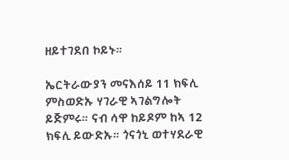ዘይተገደበ ኮይኑ።

ኤርትራውያን መናእሰይ 11 ክፍሊ ምስወድኡ ሃገራዊ ኣገልግሎት ይጅምሩ። ናብ ሳዋ ከይዶም ከኣ 12 ክፍሊ ይውድኡ። ጎናጎኒ ወተሃደራዊ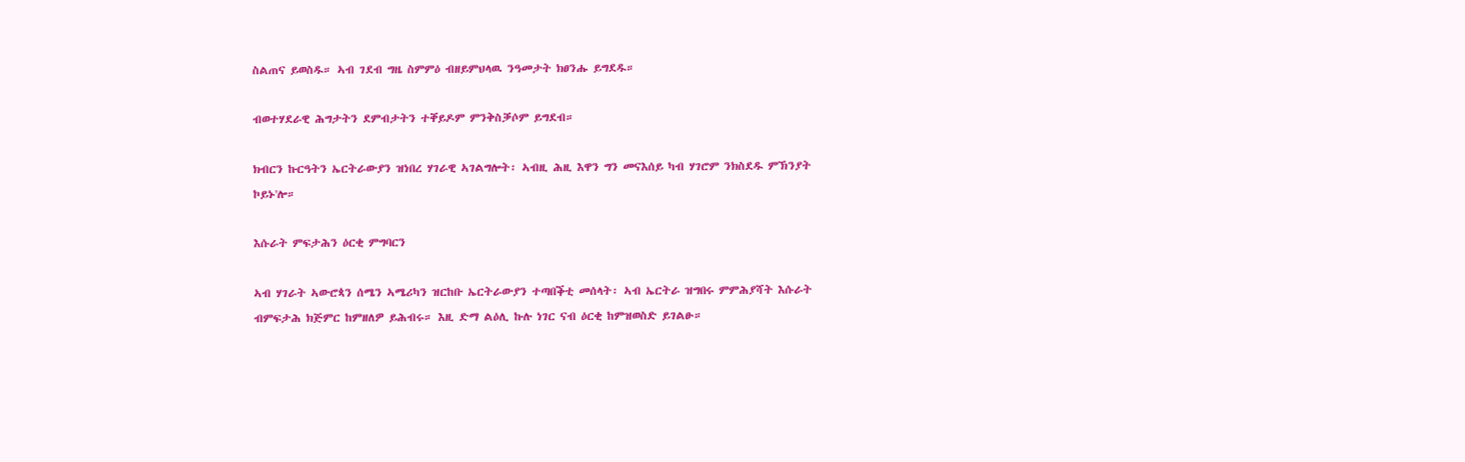ስልጠና ይወስዱ። ኣብ ገደብ ግዜ ስምምዕ ብዘይምህላዉ ንዓመታት ክፀንሑ ይግደዱ።

ብወተሃደራዊ ሕግታትን ደምብታትን ተቐይዶም ምንቅስቓሶም ይግደብ።

ክብርን ኩርዓትን ኤርትራውያን ዝነበረ ሃገራዊ ኣገልግሎት፡ ኣብዚ ሕዚ እዋን ግን መናእሰይ ካብ ሃገሮም ንክስደዱ ምኽንያት ኮይኑ'ሎ።

እሱራት ምፍታሕን ዕርቂ ምግባርን

ኣብ ሃገራት ኣውሮጳን ሰሜን ኣሜሪካን ዝርከቡ ኤርትራውያን ተጣበቕቲ መሰላት፡ ኣብ ኤርትራ ዝግበሩ ምምሕያሻት እሱራት ብምፍታሕ ክጅምር ከምዘለዎ ይሕብሩ። እዚ ድማ ልዕሊ ኩሉ ነገር ናብ ዕርቂ ከምዝወስድ ይገልፁ።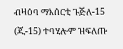ብዛዕባ ማእሰርቲ ጉጅለ-15 (ጂ-15) ተባሂሎም ዝፍለጡ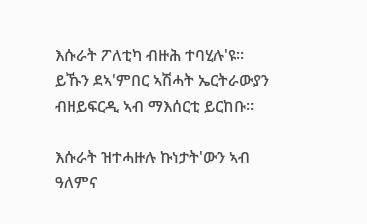እሱራት ፖለቲካ ብዙሕ ተባሂሉ'ዩ። ይኹን ደኣ'ምበር ኣሽሓት ኤርትራውያን ብዘይፍርዲ ኣብ ማእሰርቲ ይርከቡ።

እሱራት ዝተሓዙሉ ኩነታት'ውን ኣብ ዓለምና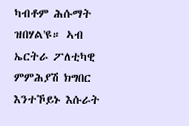ካብቶም ሕሱማት ዝበሃል'ዩ። ኣብ ኤርትራ ፖለቲካዊ ምምሕያሽ ክግበር እንተኾይኑ እሱራት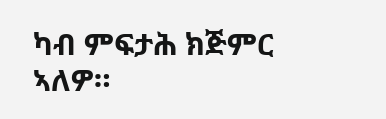ካብ ምፍታሕ ክጅምር ኣለዎ።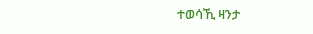ተወሳኺ ዛንታ